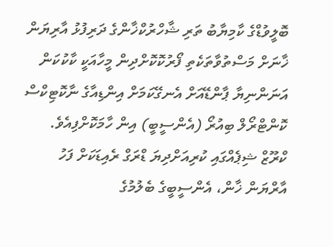ބޮލީވުޑްގެ ކާމިޔާބު ތަރި ޝާހްރުކްޚާންގެ ދަރިފުޅު އާރިޔަން ޚާނަށް މަސްތުވާތަކެތި ފޯރުކޮކޮށްދިން މީހާއަކީ ކާކުކަން އަނަންނިޔާ ޕާންޑޭއަށް އެނގޭކަމަށް އިންޑިއާގެ ނާކޮޓިކްސް ކޮންޓްރޯލް ބިއުރޯ (އެންސީބީ) އިން ހާމަކޮށްފިއެވެ.
ކްރޫޒް ޝިޕެއްގައި ކުރިއަށްދިޔަ ޑްރަގް ރެއިޑަކަށް ފަހު އާރްޔަން ޚާން، އެންސީބީގެ ބެލުމުގެ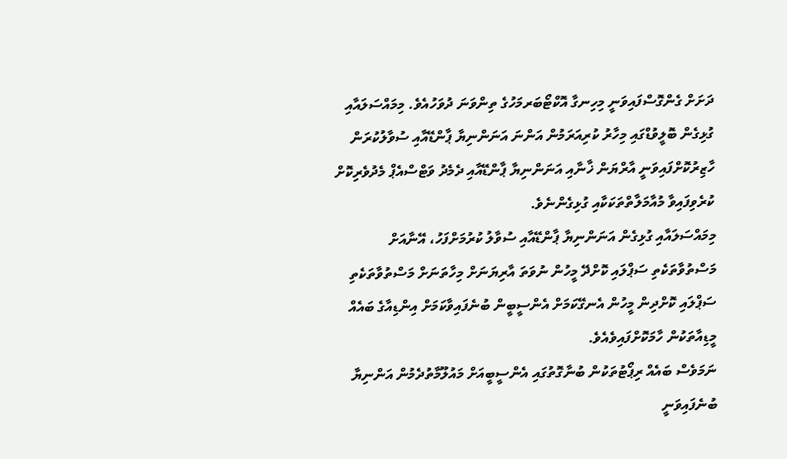ދަށަށް ގެންގޮސްފައިވަނީ މިހިނގާ އޮކްޓޯބަރމަހުގެ ތިންވަނަ ދުވަހުއެވެ. މިމައްސަލައާއި ގުޅިގެން ބޮލީވުޑްގައި މިހާރު ކުރިއަރަމުން އަންނަ އަނަންނިޔާ ޕާންޑޭއާއި ސުވާލުކުރަން ހާޒިރުކޮށްފައިވަނީ އާރްޔަން ޚާނާއި އަނަންނިޔާ ޕާންޑޭއާއި ދެމެދު ވަޓްސްއެޕް މެދުވެރިކޮށް ކުރެވިފައިވާ މުއާމަލާތްތަކަކާއި ގުޅިގެންނެވެ.
މިމައްސަލައާއި ގުޅިގެން އަނަންނިޔާ ޕާންޑޭއާއި ސުވާލު ކުރުމަށްފަހު، އޭނާއަށް މަސްތުވާތަކެތި ސަޕްލައި ކޮށްދޭ މީހުން ނުވަތަ އާރިޔަނަށް މިހާތަނަށް މަސްތުވާތަކެތި ސަޕްލައި ކޮށްދިން މީހުން އެނގޭކަމަށް އެންސީބީން ބުނެފައިވާކަމަށް އިންޑިއާގެ ބައެއް މީޑިއާތަކުން ހާމަކޮށްފައިވެއެވެ.
ނަމަވެސް ބައެއް ރިޕޯޓުތަކުން ބުނާގޮތުގައި އެންސީބީއަށް މައުލޫމާތުދެމުން އަންނިޔާ ބުނެފައިވަނީ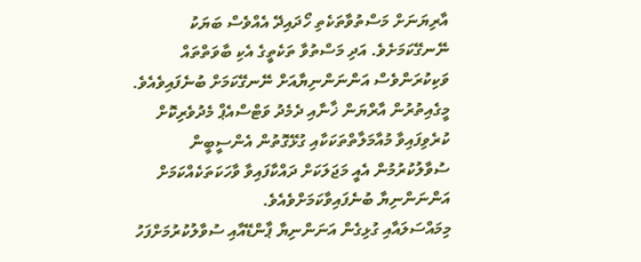އާރިޔަނަށް މަސްތުވާތަކެތި ހޯދައިދޭ އެއްވެސް ބަޔަކު ނޭނގޭކަމަށެވެ. އަދި މަސްތުވާ ތަކެތީގެ އެކި ބާވަތްތައް ވަކިކުރަންވެސް އަންނަންނިޔާއަށް ނޭނގޭކަމަށް ބުނެފައިވެއެވެ.
މީގެއިތުރުން އާރްޔަން ޚާނާއި ދެމެދު ވަޓްސްއެޕް މެދުވެރިކޮށް ކުރެވިފައިވާ މުއާމަލާތްތަކަކާއި ގުޅޭގޮތުން އެންސީބީން ސުވާލުކުރުމުން އެއީ މަޖަލަކަށް ދައްކާފައިވާ ވާހަކަތަކެއްކަމަށް އަންނަންނިޔާ ބުނެފައިވާކަމަށްވެއެވެ.
މިމައްސަލައާއި ގުޅިގެން އަނަންނިޔާ ޕާންޑޭއާއި ސުވާލުކުރުމަށްފަހު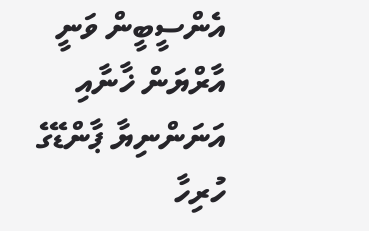އެންސީބީން ވަނީ އާރްޔަން ޚާނާއި އަނަންނިޔާ ޕާންޑޭގެ ހުރިހާ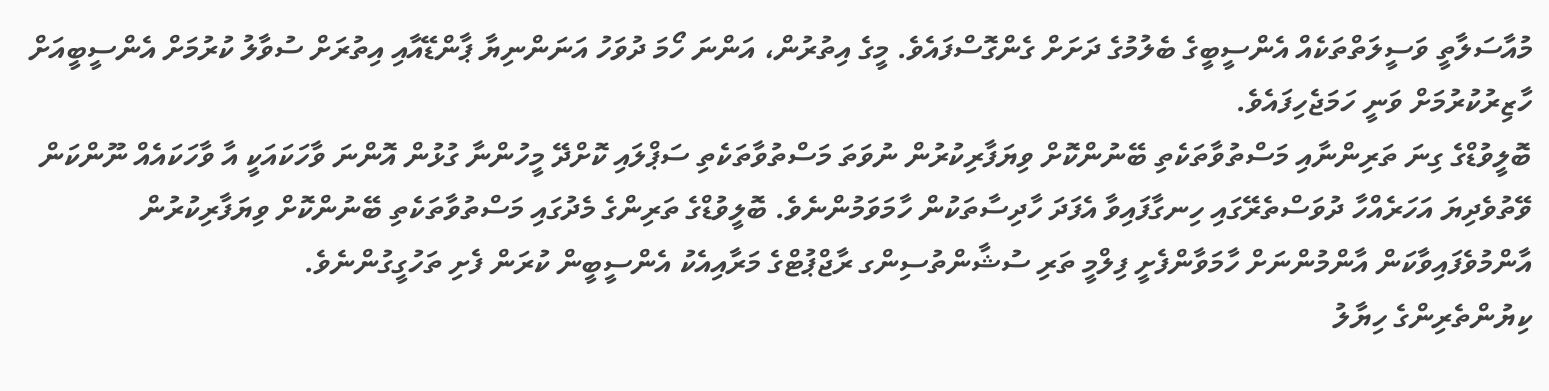މުއާސަލާތީ ވަސީލަތްތަކެއް އެންސީބީގެ ބެލުމުގެ ދަށަށް ގެންގޮސްފައެވެ. މީގެ އިތުރުން، އަންނަ ހޯމަ ދުވަހު އަނަންނިޔާ ޕާންޑޭއާއި އިތުރަށް ސުވާލު ކުރުމަށް އެންސީބީއަށް ހާޒިރުކުރުމަށް ވަނީ ހަމަޖެހިފައެވެ.
ބޮލީވުޑްގެ ގިނަ ތަރިންނާއި މަސްތުވާތަކެތި ބޭނުންކޮށް ވިޔަފާރިކުރުން ނުވަތަ މަސްތުވާތަކެތި ސަޕްލައި ކޮށްދޭ މީހުންނާ ގުޅުން އޮންނަ ވާހަކައަކީ އާ ވާހަކައެއް ނޫންކަން ވޭތުވެދިޔަ އަހަރެއްހާ ދުވަސްތެރޭގައި ހިނގާފައިވާ އެފަދަ ހާދިސާތަކުން ހާމަވަމުންނެވެ. ބޮލީވުޑްގެ ތަރިންގެ މެދުގައި މަސްތުވާތަކެތި ބޭނުންކޮށް ވިޔަފާރިކުރުން އާންމުވެފައިވާކަން އާންމުންނަށް ހާމަވާންފެށީ ފިލްމީ ތަރި ސުޝާންތުސިންގ ރާޖްޕުޓްގެ މަރާއިއެކު އެންސީބީން ކުރަން ފެށި ތަހުގީގުންނެވެ.
ކިޔުންތެރިންގެ ހިޔާލު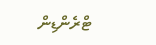ޓްރެންޑިން